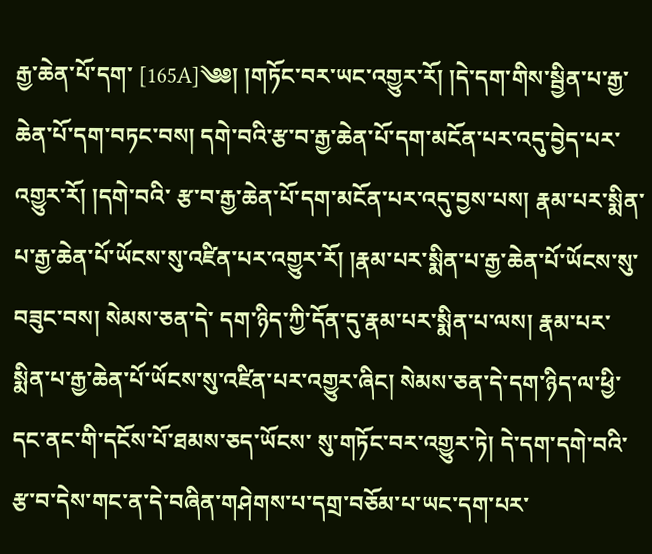རྒྱ་ཆེན་པོ་དག་ [165A]༄༅། །གཏོང་བར་ཡང་འགྱུར་རོ། །དེ་དག་གིས་སྦྱིན་པ་རྒྱ་ཆེན་པོ་དག་བཏང་བས། དགེ་བའི་རྩ་བ་རྒྱ་ཆེན་པོ་དག་མངོན་པར་འདུ་བྱེད་པར་འགྱུར་རོ། །དགེ་བའི་ རྩ་བ་རྒྱ་ཆེན་པོ་དག་མངོན་པར་འདུ་བྱས་པས། རྣམ་པར་སྨིན་པ་རྒྱ་ཆེན་པོ་ཡོངས་སུ་འཛིན་པར་འགྱུར་རོ། །རྣམ་པར་སྨིན་པ་རྒྱ་ཆེན་པོ་ཡོངས་སུ་བཟུང་བས། སེམས་ཅན་དེ་ དག་ཉིད་ཀྱི་དོན་དུ་རྣམ་པར་སྨིན་པ་ལས། རྣམ་པར་སྨིན་པ་རྒྱ་ཆེན་པོ་ཡོངས་སུ་འཛིན་པར་འགྱུར་ཞིང། སེམས་ཅན་དེ་དག་ཉིད་ལ་ཕྱི་དང་ནང་གི་དངོས་པོ་ཐམས་ཅད་ཡོངས་ སུ་གཏོང་བར་འགྱུར་ཏེ། དེ་དག་དགེ་བའི་རྩ་བ་དེས་གང་ན་དེ་བཞིན་གཤེགས་པ་དགྲ་བཅོམ་པ་ཡང་དག་པར་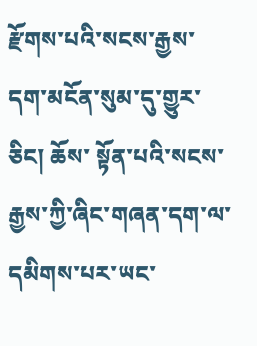རྫོགས་པའི་སངས་རྒྱས་དག་མངོན་སུམ་དུ་གྱུར་ཅིང། ཆོས་ སྟོན་པའི་སངས་རྒྱས་ཀྱི་ཞིང་གཞན་དག་ལ་དམིགས་པར་ཡང་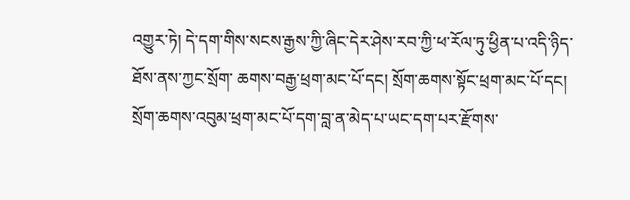འགྱུར་ཏེ། དེ་དག་གིས་སངས་རྒྱས་ཀྱི་ཞིང་དེར་ཤེས་རབ་ཀྱི་ཕ་རོལ་ཏུ་ཕྱིན་པ་འདི་ཉིད་ཐོས་ནས་ཀྱང་སྲོག་ ཆགས་བརྒྱ་ཕྲག་མང་པོ་དང། སྲོག་ཆགས་སྟོང་ཕྲག་མང་པོ་དང། སྲོག་ཆགས་འབུམ་ཕྲག་མང་པོ་དག་བླ་ན་མེད་པ་ཡང་དག་པར་རྫོགས་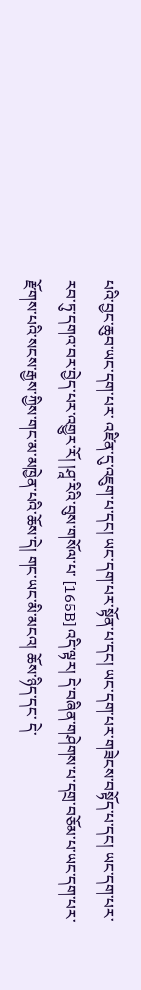པའི་བྱང་ཆུབ་ཡང་དག་པར་ འཛིན་དུ་འཇུག་པ་དང། ཡང་དག་པར་སྟོན་པ་དང། ཡང་དག་པར་གཟེངས་བསྟོད་པ་དང། ཡང་དག་པར་རབ་ཏུ་དགའ་བར་བྱེད་པར་འགྱུར་རོ། །ཤཱ་རིའི་བུས་གསོལ་པ་ [165B] འདི་ལྟར། དེ་བཞིན་གཤེགས་པ་དགྲ་བཅོམ་པ་ཡང་དག་པར་རྫོགས་པའི་སངས་རྒྱས་ཀྱིས་གང་མ་མཁྱེན་པའི་ཆོས་དེ། གང་ཡང་མི་མངའ། ཆོས་ཉིད་དང་ དེ་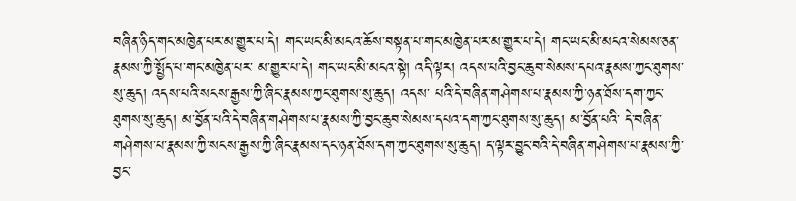བཞིན་ཉིད་གང་མཁྱེན་པར་མ་གྱུར་པ་དེ། གང་ཡང་མི་མངའ་ཆོས་བསྟན་པ་གང་མཁྱེན་པར་མ་གྱུར་པ་དེ། གང་ཡང་མི་མངའ་སེམས་ཅན་རྣམས་ཀྱི་སྤྱོད་པ་གང་མཁྱེན་པར་ མ་གྱུར་པ་དེ། གང་ཡང་མི་མངའ་སྟེ། འདི་ལྟར། འདས་པའི་བྱང་ཆུབ་སེམས་དཔའ་རྣམས་ཀྱང་ཐུགས་སུ་ཆུད། འདས་པའི་སངས་རྒྱས་ཀྱི་ཞིང་རྣམས་ཀྱང་ཐུགས་སུ་ཆུད། འདས་ པའི་དེ་བཞིན་གཤེགས་པ་རྣམས་ཀྱི་ཉན་ཐོས་དག་ཀྱང་ཐུགས་སུ་ཆུད། མ་བྱོན་པའི་དེ་བཞིན་གཤེགས་པ་རྣམས་ཀྱི་བྱང་ཆུབ་སེམས་དཔའ་དག་ཀྱང་ཐུགས་སུ་ཆུད། མ་བྱོན་པའི་ དེ་བཞིན་གཤེགས་པ་རྣམས་ཀྱི་སངས་རྒྱས་ཀྱི་ཞིང་རྣམས་དང་ཉན་ཐོས་དག་ཀྱང་ཐུགས་སུ་ཆུད། ད་ལྟར་བྱུང་བའི་དེ་བཞིན་གཤེགས་པ་རྣམས་ཀྱི་བྱང་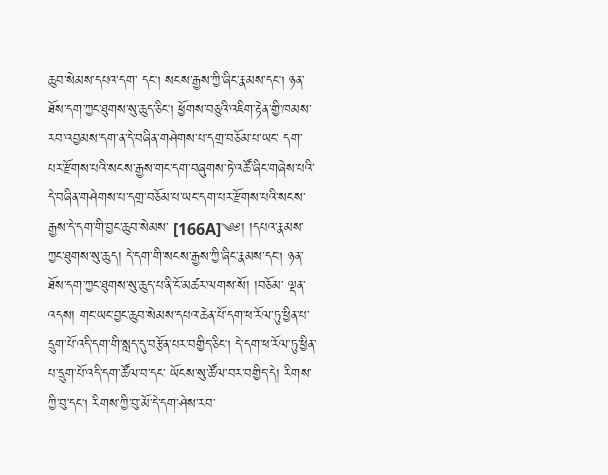ཆུབ་སེམས་དཔའ་དག་ དང། སངས་རྒྱས་ཀྱི་ཞིང་རྣམས་དང། ཉན་ཐོས་དག་ཀྱང་ཐུགས་སུ་ཆུད་ཅིང། ཕྱོགས་བཅུའི་འཇིག་རྟེན་གྱི་ཁམས་རབ་འབྱམས་དག་ན་དེ་བཞིན་གཤེགས་པ་དགྲ་བཅོམ་པ་ཡང་ དག་པར་རྫོགས་པའི་སངས་རྒྱས་གང་དག་བཞུགས་ཏེ་འཚོ་ཞིང་གཞེས་པའི་དེ་བཞིན་གཤེགས་པ་དགྲ་བཅོམ་པ་ཡང་དག་པར་རྫོགས་པའི་སངས་རྒྱས་དེ་དག་གི་བྱང་ཆུབ་སེམས་ [166A]༄༅། །དཔའ་རྣམས་ཀྱང་ཐུགས་སུ་ཆུད། དེ་དག་གི་སངས་རྒྱས་ཀྱི་ཞིང་རྣམས་དང། ཉན་ཐོས་དག་ཀྱང་ཐུགས་སུ་ཆུད་པ་ནི་ངོ་མཚར་ལགས་སོ། །བཅོམ་ ལྡན་འདས། གང་ཡང་བྱང་ཆུབ་སེམས་དཔའ་ཆེན་པོ་དག་ཕ་རོལ་ཏུ་ཕྱིན་པ་དྲུག་པོ་འདི་དག་གི་སླད་དུ་བརྩོན་པར་བགྱིད་ཅིང། དེ་དག་ཕ་རོལ་ཏུ་ཕྱིན་པ་དྲུག་པོ་འདི་དག་ཚོལ་བ་དང་ ཡོངས་སུ་ཚོལ་བར་བགྱིད་དེ། རིགས་ཀྱི་བུ་དང། རིགས་ཀྱི་བུ་མོ་དེ་དག་ཤེས་རབ་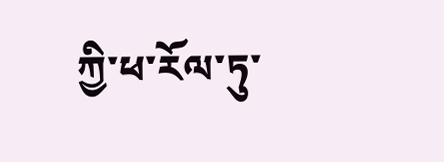ཀྱི་ཕ་རོལ་ཏུ་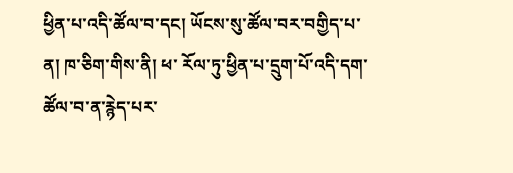ཕྱིན་པ་འདི་ཚོལ་བ་དང། ཡོངས་སུ་ཚོལ་བར་བགྱིད་པ་ན། ཁ་ཅིག་གིས་ནི། ཕ་ རོལ་ཏུ་ཕྱིན་པ་དྲུག་པོ་འདི་དག་ཚོལ་བ་ན་རྙེད་པར་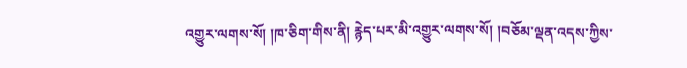འགྱུར་ལགས་སོ། །ཁ་ཅིག་གིས་ནི། རྙེད་པར་མི་འགྱུར་ལགས་སོ། །བཅོམ་ལྡན་འདས་ཀྱིས་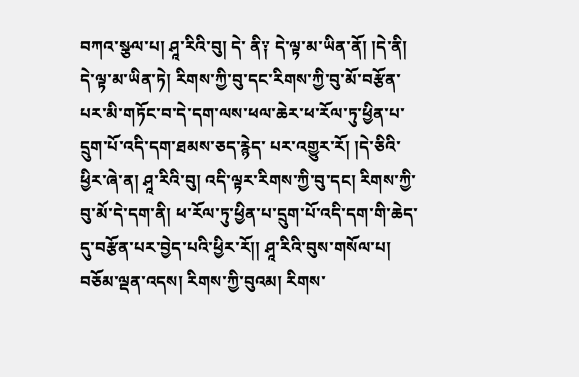བཀའ་སྩལ་པ། ཤཱ་རིའི་བུ། དེ་ ནི༑ དེ་ལྟ་མ་ཡིན་ནོ། །དེ་ནི། དེ་ལྟ་མ་ཡིན་ཏེ། རིགས་ཀྱི་བུ་དང་རིགས་ཀྱི་བུ་མོ་བརྩོན་པར་མི་གཏོང་བ་དེ་དག་ལས་ཕལ་ཆེར་ཕ་རོལ་ཏུ་ཕྱིན་པ་དྲུག་པོ་འདི་དག་ཐམས་ཅད་རྙེད་ པར་འགྱུར་རོ། །དེ་ཅིའི་ཕྱིར་ཞེ་ན། ཤཱ་རིའི་བུ། འདི་ལྟར་རིགས་ཀྱི་བུ་དང། རིགས་ཀྱི་བུ་མོ་དེ་དག་ནི། ཕ་རོལ་ཏུ་ཕྱིན་པ་དྲུག་པོ་འདི་དག་གི་ཆེད་དུ་བརྩོན་པར་བྱེད་པའི་ཕྱིར་རོ།། ཤཱ་རིའི་བུས་གསོལ་པ། བཅོམ་ལྡན་འདས། རིགས་ཀྱི་བུའམ། རིགས་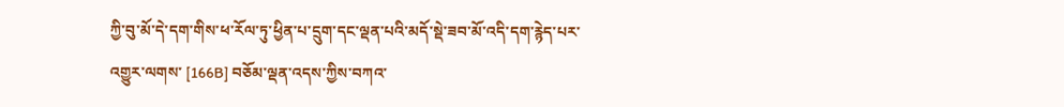ཀྱི་བུ་མོ་དེ་དག་གིས་ཕ་རོལ་ཏུ་ཕྱིན་པ་དྲུག་དང་ལྡན་པའི་མདོ་སྡེ་ཟབ་མོ་འདི་དག་རྙེད་པར་འགྱུར་ལགས་ [166B] བཅོམ་ལྡན་འདས་ཀྱིས་བཀའ་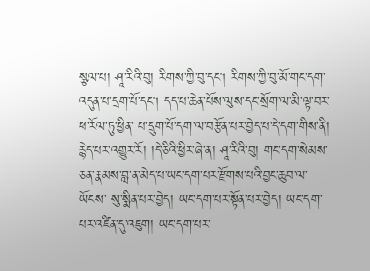སྩལ་པ། ཤཱ་རིའི་བུ། རིགས་ཀྱི་བུ་དང། རིགས་ཀྱི་བུ་མོ་གང་དག་འདུན་པ་དྲག་པོ་དང། དད་པ་ཆེན་པོས་ལུས་དང་སྲོག་ལ་མི་ལྟ་བར་ཕ་རོལ་ཏུ་ཕྱིན་ པ་དྲུག་པོ་དག་ལ་བརྩོན་པར་བྱེད་པ་དེ་དག་གིས་ནི། རྙེད་པར་འགྱུར་རོ། །དེ་ཅིའི་ཕྱིར་ཞེ་ན། ཤཱ་རིའི་བུ། གང་དག་སེམས་ཅན་རྣམས་བླ་ན་མེད་པ་ཡང་དག་པར་རྫོགས་པའི་བྱང་ཆུབ་ལ་ཡོངས་ སུ་སྨིན་པར་བྱེད། ཡང་དག་པར་སྟོན་པར་བྱེད། ཡང་དག་པར་འཛིན་དུ་འཇུག། ཡང་དག་པར་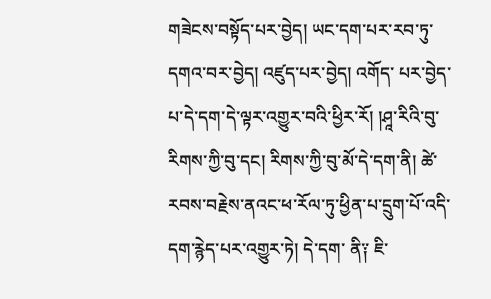གཟེངས་བསྟོད་པར་བྱེད། ཡང་དག་པར་རབ་ཏུ་དགའ་བར་བྱེད། འཛུད་པར་བྱེད། འགོད་ པར་བྱེད་པ་དེ་དག་དེ་ལྟར་འགྱུར་བའི་ཕྱིར་རོ། །ཤཱ་རིའི་བུ་རིགས་ཀྱི་བུ་དང། རིགས་ཀྱི་བུ་མོ་དེ་དག་ནི། ཚེ་རབས་བརྗེས་ནའང་ཕ་རོལ་ཏུ་ཕྱིན་པ་དྲུག་པོ་འདི་དག་རྙེད་པར་འགྱུར་ཏེ། དེ་དག་ ནི༑ ཇི་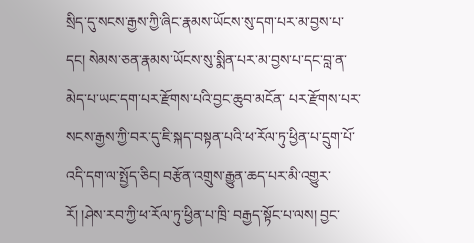སྲིད་དུ་སངས་རྒྱས་ཀྱི་ཞིང་རྣམས་ཡོངས་སུ་དག་པར་མ་བྱས་པ་དང། སེམས་ཅན་རྣམས་ཡོངས་སུ་སྨིན་པར་མ་བྱས་པ་དང་བླ་ན་མེད་པ་ཡང་དག་པར་རྫོགས་པའི་བྱང་ཆུབ་མངོན་ པར་རྫོགས་པར་སངས་རྒྱས་ཀྱི་བར་དུ་ཇི་སྐད་བསྟན་པའི་ཕ་རོལ་ཏུ་ཕྱིན་པ་དྲུག་པོ་འདི་དག་ལ་སྤྱོད་ཅིང། བརྩོན་འགྲུས་རྒྱུན་ཆད་པར་མི་འགྱུར་རོ། །ཤེས་རབ་ཀྱི་ཕ་རོལ་ཏུ་ཕྱིན་པ་ཁྲི་ བརྒྱད་སྟོང་པ་ལས། བྱང་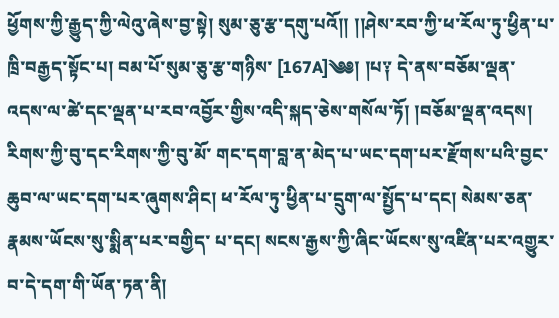ཕྱོགས་ཀྱི་རྒྱུད་ཀྱི་ལེའུ་ཞེས་བྱ་སྟེ། སུམ་ཅུ་རྩ་དགུ་པའོ།། །།ཤེས་རབ་ཀྱི་ཕ་རོལ་ཏུ་ཕྱིན་པ་ཁྲི་བརྒྱད་སྟོང་པ། བམ་པོ་སུམ་ཅུ་རྩ་གཉིས་ [167A]༄༅། །པ༑ དེ་ནས་བཅོམ་ལྡན་འདས་ལ་ཚེ་དང་ལྡན་པ་རབ་འབྱོར་གྱིས་འདི་སྐད་ཅེས་གསོལ་ཏོ། །བཅོམ་ལྡན་འདས། རིགས་ཀྱི་བུ་དང་རིགས་ཀྱི་བུ་མོ་ གང་དག་བླ་ན་མེད་པ་ཡང་དག་པར་རྫོགས་པའི་བྱང་ཆུབ་ལ་ཡང་དག་པར་ཞུགས་ཤིང། ཕ་རོལ་ཏུ་ཕྱིན་པ་དྲུག་ལ་སྤྱོད་པ་དང། སེམས་ཅན་རྣམས་ཡོངས་སུ་སྨིན་པར་བགྱིད་ པ་དང། སངས་རྒྱས་ཀྱི་ཞིང་ཡོངས་སུ་འཛིན་པར་འགྱུར་བ་དེ་དག་གི་ཡོན་ཏན་ནི།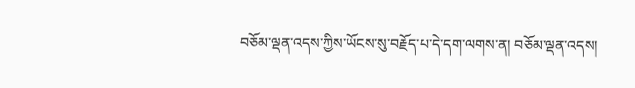བཅོམ་ལྡན་འདས་ཀྱིས་ཡོངས་སུ་བརྗོད་པ་དེ་དག་ལགས་ན། བཅོམ་ལྡན་འདས།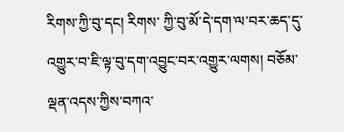རིགས་ཀྱི་བུ་དང། རིགས་ ཀྱི་བུ་མོ་དེ་དག་ལ་བར་ཆད་དུ་འགྱུར་བ་ཇི་ལྟ་བུ་དག་འབྱུང་བར་འགྱུར་ལགས། བཅོམ་ལྡན་འདས་ཀྱིས་བཀའ་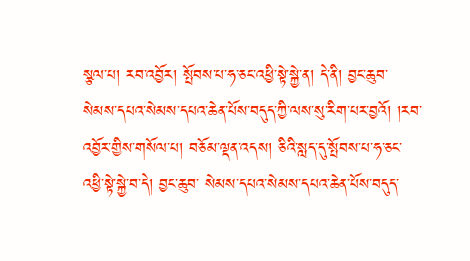སྩལ་པ། རབ་འབྱོར། སྤོབས་པ་ཧ་ཅང་འཕྱི་སྟེ་སྐྱེ་ན། དེ་ནི། བྱང་ཆུབ་ སེམས་དཔའ་སེམས་དཔའ་ཆེན་པོས་བདུད་ཀྱི་ལས་སུ་རིག་པར་བྱའོ། །རབ་འབྱོར་གྱིས་གསོལ་པ། བཅོམ་ལྡན་འདས། ཅིའི་སླད་དུ་སྤོབས་པ་ཧ་ཅང་འཕྱི་སྟེ་སྐྱེ་བ་དེ། བྱང་ཆུབ་ སེམས་དཔའ་སེམས་དཔའ་ཆེན་པོས་བདུད་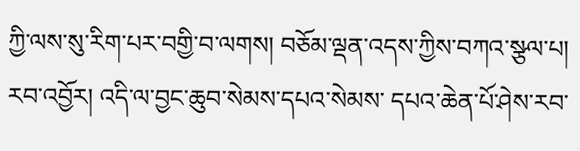ཀྱི་ལས་སུ་རིག་པར་བགྱི་བ་ལགས། བཅོམ་ལྡན་འདས་ཀྱིས་བཀའ་སྩལ་པ། རབ་འབྱོར། འདི་ལ་བྱང་ཆུབ་སེམས་དཔའ་སེམས་ དཔའ་ཆེན་པོ་ཤེས་རབ་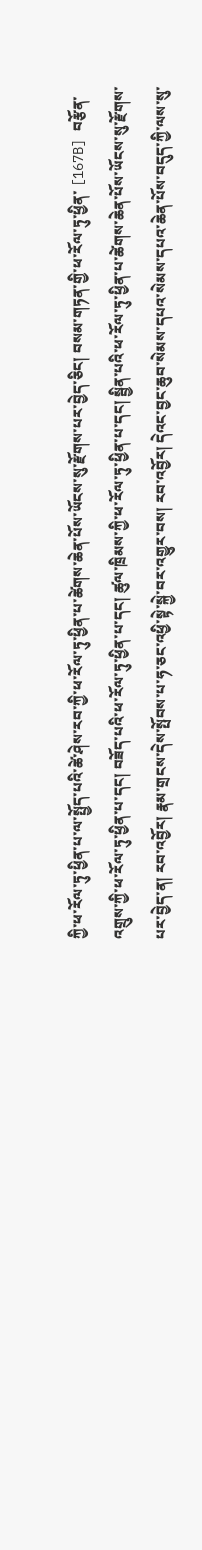ཀྱི་ཕ་རོལ་ཏུ་ཕྱིན་པ་ལ་སྤྱོད་པའི་ཚེ་ཤེས་རབ་ཀྱི་ཕ་རོལ་ཏུ་ཕྱིན་པ་ཚེགས་ཆེན་པོས་ཡོངས་སུ་རྫོགས་པར་བྱེད་ཅིང། བསམ་གཏན་གྱི་ཕ་རོལ་ཏུ་ཕྱིན་ [167B] བརྩོན་འགྲུས་ཀྱི་ཕ་རོལ་ཏུ་ཕྱིན་པ་དང། བཟོད་པའི་ཕ་རོལ་ཏུ་ཕྱིན་པ་དང། ཚུལ་ཁྲིམས་ཀྱི་ཕ་རོལ་ཏུ་ཕྱིན་པ་དང། སྦྱིན་པའི་ཕ་རོལ་ཏུ་ཕྱིན་པ་ཚེགས་ཆེན་པོས་ཡོངས་སུ་རྫོགས་ པར་བྱེད་ན། རབ་འབྱོར། རྣམ་གྲངས་དེས་སྤོབས་པ་ཧ་ཅང་འཕྱི་སྟེ་སྐྱེ་བར་འགྱུར་བས། རབ་འབྱོར། དེའང་བྱང་ཆུབ་སེམས་དཔའ་སེམས་དཔའ་ཆེན་པོས་བདུད་ཀྱི་ལས་སུ་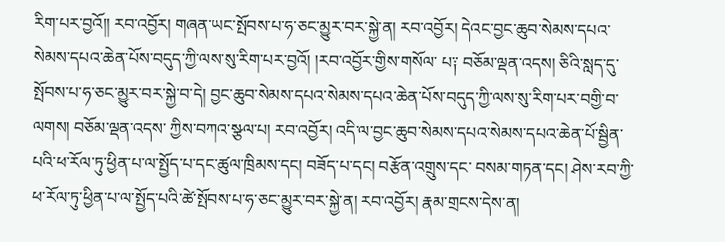རིག་པར་བྱའོ།། རབ་འབྱོར། གཞན་ཡང་སྤོབས་པ་ཧ་ཅང་མྱུར་བར་སྐྱེ་ན། རབ་འབྱོར། དེའང་བྱང་ཆུབ་སེམས་དཔའ་སེམས་དཔའ་ཆེན་པོས་བདུད་ཀྱི་ལས་སུ་རིག་པར་བྱའོ། །རབ་འབྱོར་གྱིས་གསོལ་ པ༑ བཅོམ་ལྡན་འདས། ཅིའི་སླད་དུ་སྤོབས་པ་ཧ་ཅང་མྱུར་བར་སྐྱེ་བ་དེ། བྱང་ཆུབ་སེམས་དཔའ་སེམས་དཔའ་ཆེན་པོས་བདུད་ཀྱི་ལས་སུ་རིག་པར་བགྱི་བ་ལགས། བཅོམ་ལྡན་འདས་ ཀྱིས་བཀའ་སྩལ་པ། རབ་འབྱོར། འདི་ལ་བྱང་ཆུབ་སེམས་དཔའ་སེམས་དཔའ་ཆེན་པོ་སྦྱིན་པའི་ཕ་རོལ་ཏུ་ཕྱིན་པ་ལ་སྤྱོད་པ་དང་ཚུལ་ཁྲིམས་དང། བཟོད་པ་དང། བརྩོན་འགྲུས་དང་ བསམ་གཏན་དང། ཤེས་རབ་ཀྱི་ཕ་རོལ་ཏུ་ཕྱིན་པ་ལ་སྤྱོད་པའི་ཚེ་སྤོབས་པ་ཧ་ཅང་མྱུར་བར་སྐྱེ་ན། རབ་འབྱོར། རྣམ་གྲངས་དེས་ན།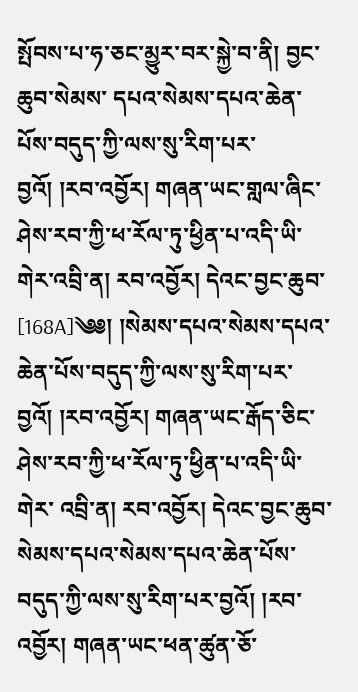སྤོབས་པ་ཧ་ཅང་མྱུར་བར་སྐྱེ་བ་ནི། བྱང་ཆུབ་སེམས་ དཔའ་སེམས་དཔའ་ཆེན་པོས་བདུད་ཀྱི་ལས་སུ་རིག་པར་བྱའོ། །རབ་འབྱོར། གཞན་ཡང་གླལ་ཞིང་ཤེས་རབ་ཀྱི་ཕ་རོལ་ཏུ་ཕྱིན་པ་འདི་ཡི་གེར་འབྲི་ན། རབ་འབྱོར། དེའང་བྱང་ཆུབ་ [168A]༄༅། །སེམས་དཔའ་སེམས་དཔའ་ཆེན་པོས་བདུད་ཀྱི་ལས་སུ་རིག་པར་བྱའོ། །རབ་འབྱོར། གཞན་ཡང་རྒོད་ཅིང་ཤེས་རབ་ཀྱི་ཕ་རོལ་ཏུ་ཕྱིན་པ་འདི་ཡི་གེར་ འབྲི་ན། རབ་འབྱོར། དེའང་བྱང་ཆུབ་སེམས་དཔའ་སེམས་དཔའ་ཆེན་པོས་བདུད་ཀྱི་ལས་སུ་རིག་པར་བྱའོ། །རབ་འབྱོར། གཞན་ཡང་ཕན་ཚུན་ཅོ་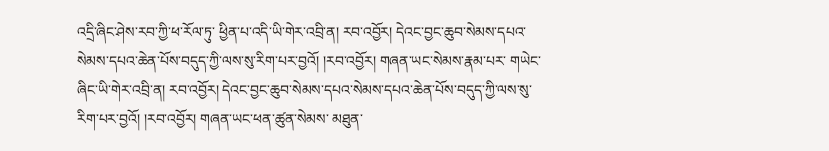འདྲི་ཞིང་ཤེས་རབ་ཀྱི་ཕ་རོལ་ཏུ་ ཕྱིན་པ་འདི་ཡི་གེར་འབྲི་ན། རབ་འབྱོར། དེའང་བྱང་ཆུབ་སེམས་དཔའ་སེམས་དཔའ་ཆེན་པོས་བདུད་ཀྱི་ལས་སུ་རིག་པར་བྱའོ། །རབ་འབྱོར། གཞན་ཡང་སེམས་རྣམ་པར་ གཡེང་ཞིང་ཡི་གེར་འབྲི་ན། རབ་འབྱོར། དེའང་བྱང་ཆུབ་སེམས་དཔའ་སེམས་དཔའ་ཆེན་པོས་བདུད་ཀྱི་ལས་སུ་རིག་པར་བྱའོ། །རབ་འབྱོར། གཞན་ཡང་ཕན་ཚུན་སེམས་ མཐུན་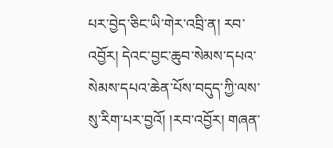པར་བྱེད་ཅིང་ཡི་གེར་འབྲི་ན། རབ་འབྱོར། དེའང་བྱང་ཆུབ་སེམས་དཔའ་སེམས་དཔའ་ཆེན་པོས་བདུད་ཀྱི་ལས་སུ་རིག་པར་བྱའོ། །རབ་འབྱོར། གཞན་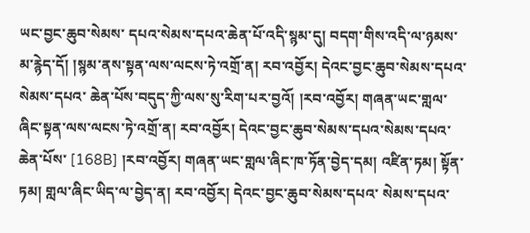ཡང་བྱང་ཆུབ་སེམས་ དཔའ་སེམས་དཔའ་ཆེན་པོ་འདི་སྙམ་དུ། བདག་གིས་འདི་ལ་ཉམས་མ་རྙེད་དོ། །སྙམ་ནས་སྟན་ལས་ལངས་ཏེ་འགྲོ་ན། རབ་འབྱོར། དེའང་བྱང་ཆུབ་སེམས་དཔའ་སེམས་དཔའ་ ཆེན་པོས་བདུད་ཀྱི་ལས་སུ་རིག་པར་བྱའོ། །རབ་འབྱོར། གཞན་ཡང་གླལ་ཞིང་སྟན་ལས་ལངས་ཏེ་འགྲོ་ན། རབ་འབྱོར། དེའང་བྱང་ཆུབ་སེམས་དཔའ་སེམས་དཔའ་ཆེན་པོས་ [168B] །རབ་འབྱོར། གཞན་ཡང་གླལ་ཞིང་ཁ་ཏོན་བྱེད་དམ། འཛིན་ཏམ། སྟོན་ཏམ། གླལ་ཞིང་ཡིད་ལ་བྱེད་ན། རབ་འབྱོར། དེའང་བྱང་ཆུབ་སེམས་དཔའ་ སེམས་དཔའ་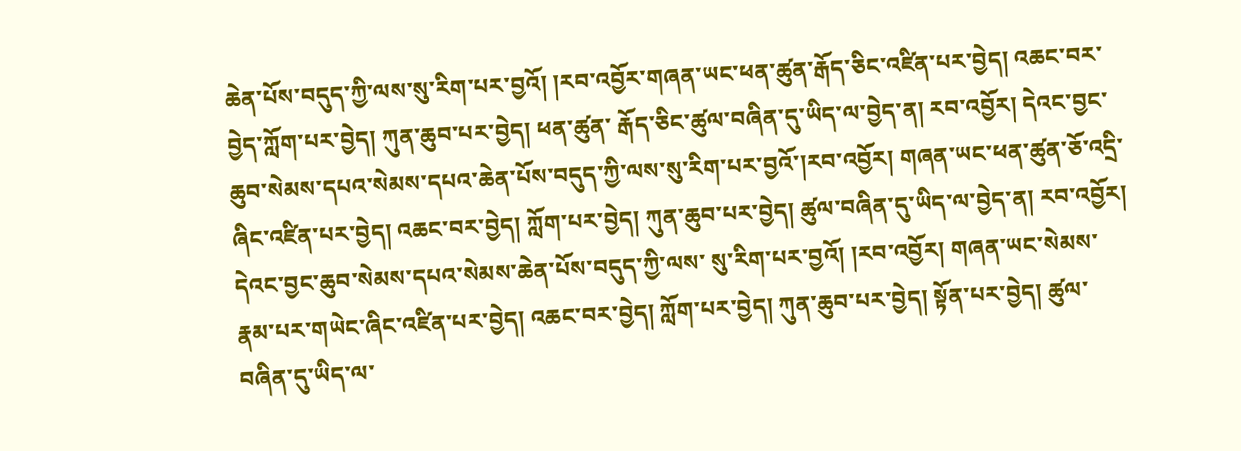ཆེན་པོས་བདུད་ཀྱི་ལས་སུ་རིག་པར་བྱའོ། །རབ་འབྱོར་གཞན་ཡང་ཕན་ཚུན་རྒོད་ཅིང་འཛིན་པར་བྱེད། འཆང་བར་བྱེད་ཀློག་པར་བྱེད། ཀུན་ཆུབ་པར་བྱེད། ཕན་ཚུན་ རྒོད་ཅིང་ཚུལ་བཞིན་དུ་ཡིད་ལ་བྱེད་ན། རབ་འབྱོར། དེའང་བྱང་ཆུབ་སེམས་དཔའ་སེམས་དཔའ་ཆེན་པོས་བདུད་ཀྱི་ལས་སུ་རིག་པར་བྱའོ་།རབ་འབྱོར། གཞན་ཡང་ཕན་ཚུན་ཅོ་འདྲི་ ཞིང་འཛིན་པར་བྱེད། འཆང་བར་བྱེད། ཀློག་པར་བྱེད། ཀུན་ཆུབ་པར་བྱེད། ཚུལ་བཞིན་དུ་ཡིད་ལ་བྱེད་ན། རབ་འབྱོར། དེའང་བྱང་ཆུབ་སེམས་དཔའ་སེམས་ཆེན་པོས་བདུད་ཀྱི་ལས་ སུ་རིག་པར་བྱའོ། །རབ་འབྱོར། གཞན་ཡང་སེམས་རྣམ་པར་གཡེང་ཞིང་འཛིན་པར་བྱེད། འཆང་བར་བྱེད། ཀློག་པར་བྱེད། ཀུན་ཆུབ་པར་བྱེད། སྟོན་པར་བྱེད། ཚུལ་བཞིན་དུ་ཡིད་ལ་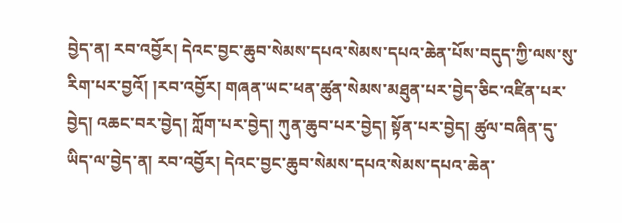བྱེད་ན། རབ་འབྱོར། དེའང་བྱང་ཆུབ་སེམས་དཔའ་སེམས་དཔའ་ཆེན་པོས་བདུད་ཀྱི་ལས་སུ་རིག་པར་བྱའོ། །རབ་འབྱོར། གཞན་ཡང་ཕན་ཚུན་སེམས་མཐུན་པར་བྱེད་ཅིང་འཛིན་པར་ བྱེད། འཆང་བར་བྱེད། ཀློག་པར་བྱེད། ཀུན་ཆུབ་པར་བྱེད། སྟོན་པར་བྱེད། ཚུལ་བཞིན་དུ་ཡིད་ལ་བྱེད་ན། རབ་འབྱོར། དེའང་བྱང་ཆུབ་སེམས་དཔའ་སེམས་དཔའ་ཆེན་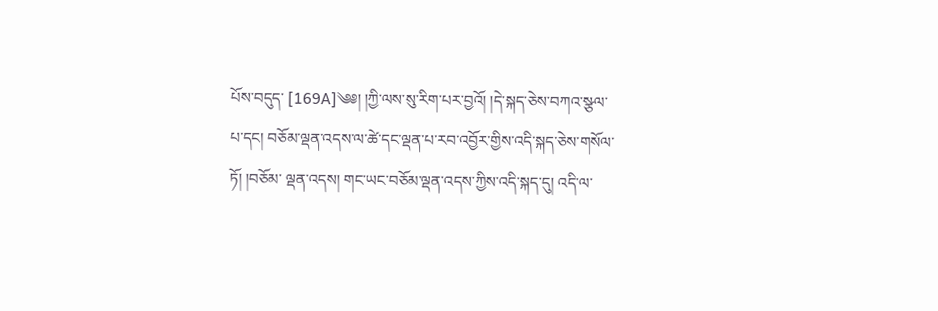པོས་བདུད་ [169A]༄༅། །ཀྱི་ལས་སུ་རིག་པར་བྱའོ། །དེ་སྐད་ཅེས་བཀའ་སྩལ་པ་དང། བཅོམ་ལྡན་འདས་ལ་ཚེ་དང་ལྡན་པ་རབ་འབྱོར་གྱིས་འདི་སྐད་ཅེས་གསོལ་ཏོ། །བཅོམ་ ལྡན་འདས། གང་ཡང་བཅོམ་ལྡན་འདས་ཀྱིས་འདི་སྐད་དུ། འདི་ལ་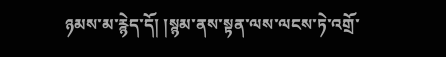ཉམས་མ་རྙེད་དོ། །སྙམ་ནས་སྟན་ལས་ལངས་ཏེ་འགྲོ་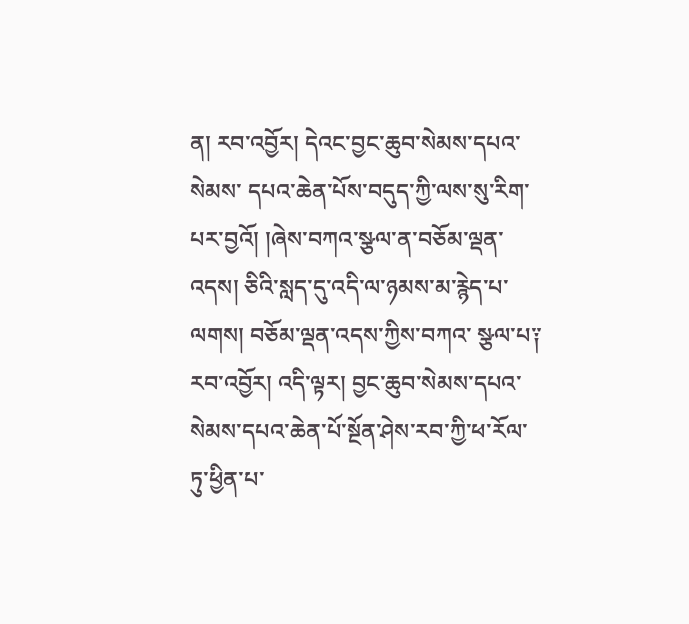ན། རབ་འབྱོར། དེའང་བྱང་ཆུབ་སེམས་དཔའ་སེམས་ དཔའ་ཆེན་པོས་བདུད་ཀྱི་ལས་སུ་རིག་པར་བྱའོ། །ཞེས་བཀའ་སྩལ་ན་བཅོམ་ལྡན་འདས། ཅིའི་སླད་དུ་འདི་ལ་ཉམས་མ་རྙེད་པ་ལགས། བཅོམ་ལྡན་འདས་ཀྱིས་བཀའ་ སྩལ་པ༑ རབ་འབྱོར། འདི་ལྟར། བྱང་ཆུབ་སེམས་དཔའ་སེམས་དཔའ་ཆེན་པོ་སྔོན་ཤེས་རབ་ཀྱི་ཕ་རོལ་ཏུ་ཕྱིན་པ་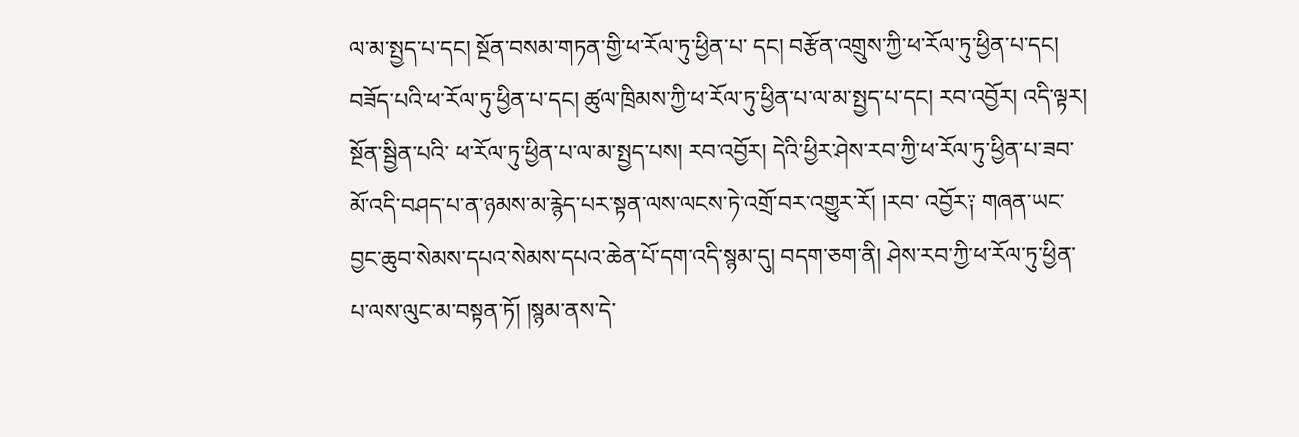ལ་མ་སྤྱད་པ་དང། སྔོན་བསམ་གཏན་གྱི་ཕ་རོལ་ཏུ་ཕྱིན་པ་ དང། བརྩོན་འགྲུས་ཀྱི་ཕ་རོལ་ཏུ་ཕྱིན་པ་དང། བཟོད་པའི་ཕ་རོལ་ཏུ་ཕྱིན་པ་དང། ཚུལ་ཁྲིམས་ཀྱི་ཕ་རོལ་ཏུ་ཕྱིན་པ་ལ་མ་སྤྱད་པ་དང། རབ་འབྱོར། འདི་ལྟར། སྔོན་སྦྱིན་པའི་ ཕ་རོལ་ཏུ་ཕྱིན་པ་ལ་མ་སྤྱད་པས། རབ་འབྱོར། དེའི་ཕྱིར་ཤེས་རབ་ཀྱི་ཕ་རོལ་ཏུ་ཕྱིན་པ་ཟབ་མོ་འདི་བཤད་པ་ན་ཉམས་མ་རྙེད་པར་སྟན་ལས་ལངས་ཏེ་འགྲོ་བར་འགྱུར་རོ། །རབ་ འབྱོར༑ གཞན་ཡང་བྱང་ཆུབ་སེམས་དཔའ་སེམས་དཔའ་ཆེན་པོ་དག་འདི་སྙམ་དུ། བདག་ཅག་ནི། ཤེས་རབ་ཀྱི་ཕ་རོལ་ཏུ་ཕྱིན་པ་ལས་ལུང་མ་བསྟན་ཏོ། །སྙམ་ནས་དེ་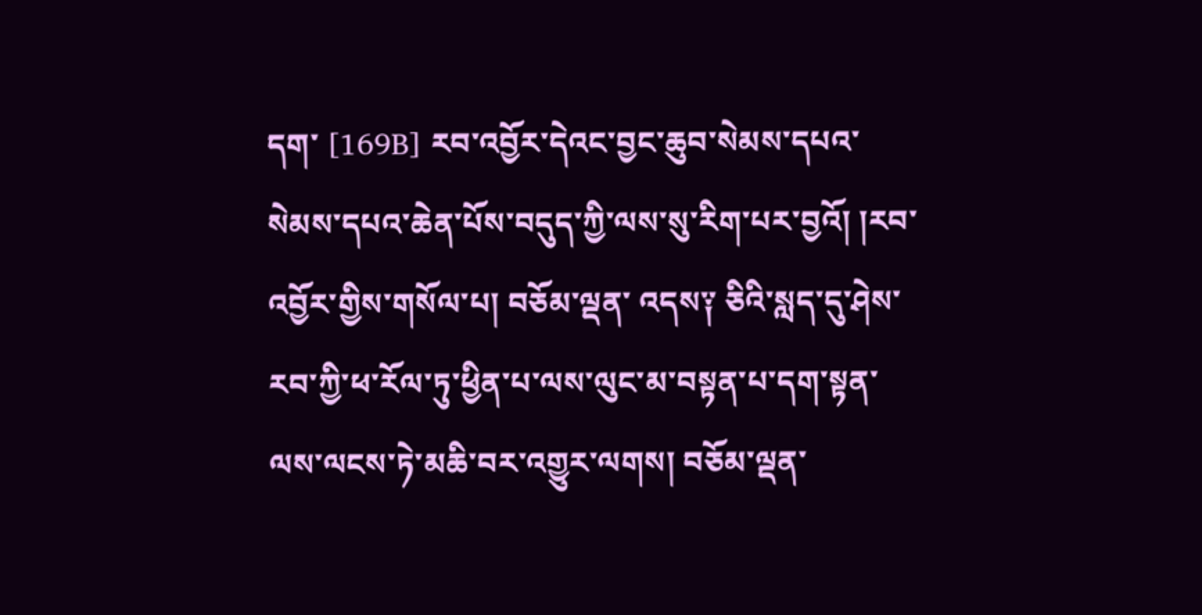དག་ [169B] རབ་འབྱོར་དེའང་བྱང་ཆུབ་སེམས་དཔའ་སེམས་དཔའ་ཆེན་པོས་བདུད་ཀྱི་ལས་སུ་རིག་པར་བྱའོ། །རབ་འབྱོར་གྱིས་གསོལ་པ། བཅོམ་ལྡན་ འདས༑ ཅིའི་སླད་དུ་ཤེས་རབ་ཀྱི་ཕ་རོལ་ཏུ་ཕྱིན་པ་ལས་ལུང་མ་བསྟན་པ་དག་སྟན་ལས་ལངས་ཏེ་མཆི་བར་འགྱུར་ལགས། བཅོམ་ལྡན་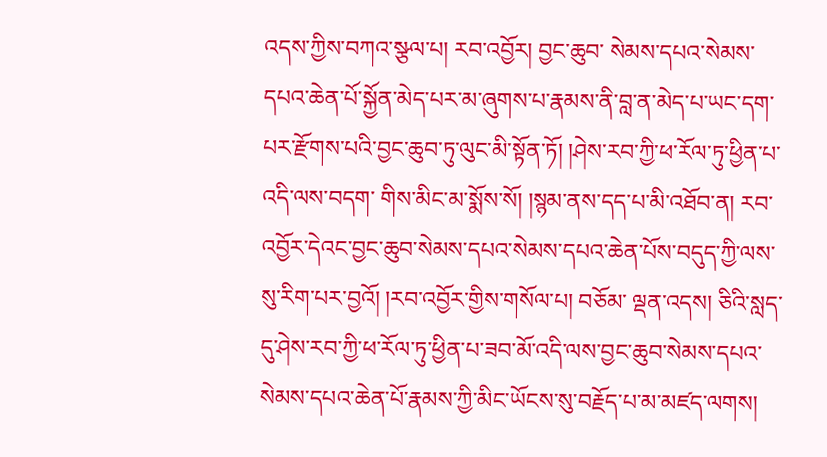འདས་ཀྱིས་བཀའ་སྩལ་པ། རབ་འབྱོར། བྱང་ཆུབ་ སེམས་དཔའ་སེམས་དཔའ་ཆེན་པོ་སྐྱོན་མེད་པར་མ་ཞུགས་པ་རྣམས་ནི་བླ་ན་མེད་པ་ཡང་དག་པར་རྫོགས་པའི་བྱང་ཆུབ་ཏུ་ལུང་མི་སྟོན་ཏོ། །ཤེས་རབ་ཀྱི་ཕ་རོལ་ཏུ་ཕྱིན་པ་འདི་ལས་བདག་ གིས་མིང་མ་སྨོས་སོ། །སྙམ་ནས་དད་པ་མི་འཐོབ་ན། རབ་འབྱོར་དེའང་བྱང་ཆུབ་སེམས་དཔའ་སེམས་དཔའ་ཆེན་པོས་བདུད་ཀྱི་ལས་སུ་རིག་པར་བྱའོ། །རབ་འབྱོར་གྱིས་གསོལ་པ། བཅོམ་ ལྡན་འདས། ཅིའི་སླད་དུ་ཤེས་རབ་ཀྱི་ཕ་རོལ་ཏུ་ཕྱིན་པ་ཟབ་མོ་འདི་ལས་བྱང་ཆུབ་སེམས་དཔའ་སེམས་དཔའ་ཆེན་པོ་རྣམས་ཀྱི་མིང་ཡོངས་སུ་བརྗོད་པ་མ་མཛད་ལགས།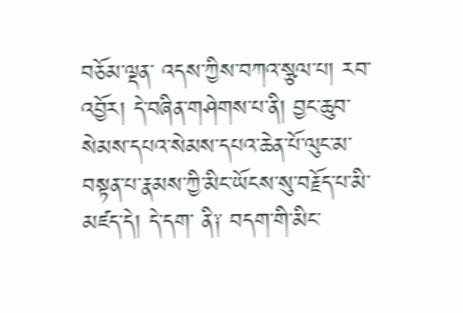བཅོམ་ལྡན་ འདས་ཀྱིས་བཀའ་སྩལ་པ། རབ་འབྱོར། དེ་བཞིན་གཤེགས་པ་ནི། བྱང་ཆུབ་སེམས་དཔའ་སེམས་དཔའ་ཆེན་པོ་ལུང་མ་བསྟན་པ་རྣམས་ཀྱི་མིང་ཡོངས་སུ་བརྗོད་པ་མི་མཛད་དེ། དེ་དག་ ནི༑ བདག་གི་མིང་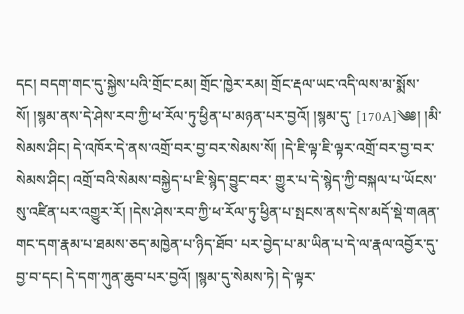དང། བདག་གང་དུ་སྐྱེས་པའི་གྲོང་ངམ། གྲོང་ཁྱེར་རམ། གྲོང་རྡལ་ཡང་འདི་ལས་མ་སྨོས་སོ། །སྙམ་ནས་དེ་ཤེས་རབ་ཀྱི་ཕ་རོལ་ཏུ་ཕྱིན་པ་མཉན་པར་བྱའོ། །སྙམ་དུ་ [170A]༄༅། །མི་སེམས་ཤིང། དེ་འཁོར་དེ་ནས་འགྲོ་བར་བྱ་བར་སེམས་སོ། །དེ་ཇི་ལྟ་ཇི་ལྟར་འགྲོ་བར་བྱ་བར་སེམས་ཤིང། འགྲོ་བའི་སེམས་བསྐྱེད་པ་ཇི་སྙེད་བྱུང་བར་ གྱུར་པ་དེ་སྙེད་ཀྱི་བསྐལ་པ་ཡོངས་སུ་འཛིན་པར་འགྱུར་རོ། །དེས་ཤེས་རབ་ཀྱི་ཕ་རོལ་ཏུ་ཕྱིན་པ་སྤངས་ནས་དེས་མདོ་སྡེ་གཞན་གང་དག་རྣམ་པ་ཐམས་ཅད་མཁྱེན་པ་ཉིད་ཐོབ་ པར་བྱེད་པ་མ་ཡིན་པ་དེ་ལ་རྣལ་འབྱོར་དུ་བྱ་བ་དང། དེ་དག་ཀུན་ཆུབ་པར་བྱའོ། །སྙམ་དུ་སེམས་ཏེ། དེ་ལྟར་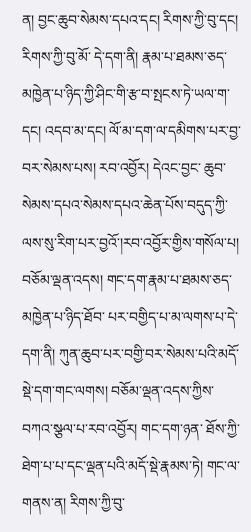ན། བྱང་ཆུབ་སེམས་དཔའ་དང། རིགས་ཀྱི་བུ་དང། རིགས་ཀྱི་བུ་མོ་ དེ་དག་ནི། རྣམ་པ་ཐམས་ཅད་མཁྱེན་པ་ཉིད་ཀྱི་ཤིང་གི་རྩ་བ་སྤངས་ཏེ་ཡལ་ག་དང། འདབ་མ་དང། ལོ་མ་དག་ལ་དམིགས་པར་བྱ་བར་སེམས་པས། རབ་འབྱོར། དེའང་བྱང་ ཆུབ་སེམས་དཔའ་སེམས་དཔའ་ཆེན་པོས་བདུད་ཀྱི་ལས་སུ་རིག་པར་བྱའོ་།རབ་འབྱོར་གྱིས་གསོལ་པ། བཅོམ་ལྡན་འདས། གང་དག་རྣམ་པ་ཐམས་ཅད་མཁྱེན་པ་ཉིད་ཐོབ་ པར་བགྱིད་པ་མ་ལགས་པ་དེ་དག་ནི། ཀུན་ཆུབ་པར་བགྱི་བར་སེམས་པའི་མདོ་སྡེ་དག་གང་ལགས། བཅོམ་ལྡན་འདས་ཀྱིས་བཀའ་སྩལ་པ་རབ་འབྱོར། གང་དག་ཉན་ ཐོས་ཀྱི་ཐེག་པ་པ་དང་ལྡན་པའི་མདོ་སྡེ་རྣམས་ཏེ། གང་ལ་གནས་ན། རིགས་ཀྱི་བུ་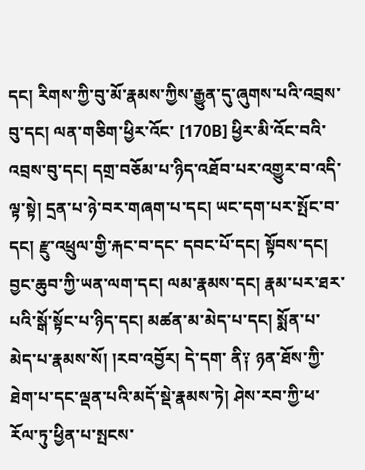དང། རིགས་ཀྱི་བུ་མོ་རྣམས་ཀྱིས་རྒྱུན་དུ་ཞུགས་པའི་འབྲས་བུ་དང། ལན་གཅིག་ཕྱིར་འོང་ [170B] ཕྱིར་མི་འོང་བའི་འབྲས་བུ་དང། དགྲ་བཅོམ་པ་ཉིད་འཐོབ་པར་འགྱུར་བ་འདི་ལྟ་སྟེ། དྲན་པ་ཉེ་བར་གཞག་པ་དང། ཡང་དག་པར་སྤོང་བ་དང། རྫུ་འཕྲུལ་གྱི་རྐང་བ་དང་ དབང་པོ་དང། སྟོབས་དང། བྱང་ཆུབ་ཀྱི་ཡན་ལག་དང། ལམ་རྣམས་དང། རྣམ་པར་ཐར་པའི་སྒོ་སྟོང་པ་ཉིད་དང། མཚན་མ་མེད་པ་དང། སྨོན་པ་མེད་པ་རྣམས་སོ། །རབ་འབྱོར། དེ་དག་ ནི༑ ཉན་ཐོས་ཀྱི་ཐེག་པ་དང་ལྡན་པའི་མདོ་སྡེ་རྣམས་ཏེ། ཤེས་རབ་ཀྱི་ཕ་རོལ་ཏུ་ཕྱིན་པ་སྤངས་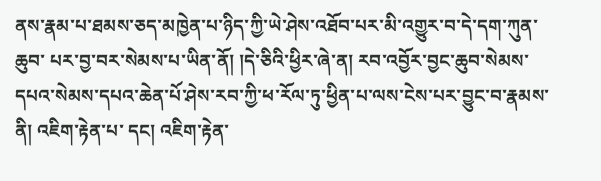ནས་རྣམ་པ་ཐམས་ཅད་མཁྱེན་པ་ཉིད་ཀྱི་ཡེ་ཤེས་འཐོབ་པར་མི་འགྱུར་བ་དེ་དག་ཀུན་ཆུབ་ པར་བྱ་བར་སེམས་པ་ཡིན་ནོ། །དེ་ཅིའི་ཕྱིར་ཞེ་ན། རབ་འབྱོར་བྱང་ཆུབ་སེམས་དཔའ་སེམས་དཔའ་ཆེན་པོ་ཤེས་རབ་ཀྱི་ཕ་རོལ་ཏུ་ཕྱིན་པ་ལས་ངེས་པར་བྱུང་བ་རྣམས་ནི། འཇིག་རྟེན་པ་ དང། འཇིག་རྟེན་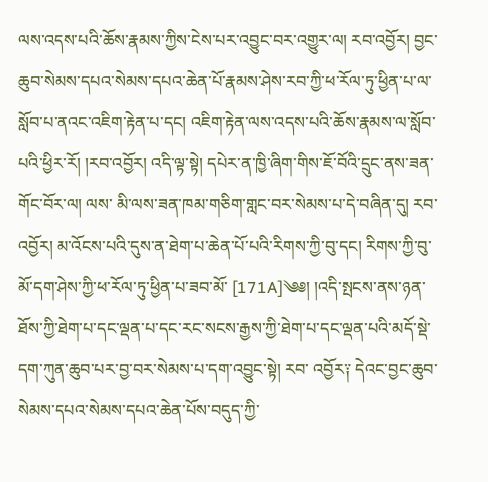ལས་འདས་པའི་ཆོས་རྣམས་ཀྱིས་ངེས་པར་འབྱུང་བར་འགྱུར་ལ། རབ་འབྱོར། བྱང་ཆུབ་སེམས་དཔའ་སེམས་དཔའ་ཆེན་པོ་རྣམས་ཤེས་རབ་ཀྱི་ཕ་རོལ་ཏུ་ཕྱིན་པ་ལ་ སློབ་པ་ནའང་འཇིག་རྟེན་པ་དང། འཇིག་རྟེན་ལས་འདས་པའི་ཆོས་རྣམས་ལ་སློབ་པའི་ཕྱིར་རོ། །རབ་འབྱོར། འདི་ལྟ་སྟེ། དཔེར་ན་ཁྱི་ཞིག་གིས་ཇོ་བོའི་དྲུང་ནས་ཟན་གོང་བོར་ལ། ལས་ མི་ལས་ཟན་ཁམ་གཅིག་གླང་བར་སེམས་པ་དེ་བཞིན་དུ། རབ་འབྱོར། མ་འོངས་པའི་དུས་ན་ཐེག་པ་ཆེན་པོ་པའི་རིགས་ཀྱི་བུ་དང། རིགས་ཀྱི་བུ་མོ་དག་ཤེས་ཀྱི་ཕ་རོལ་ཏུ་ཕྱིན་པ་ཟབ་མོ་ [171A]༄༅། །འདི་སྤངས་ནས་ཉན་ཐོས་ཀྱི་ཐེག་པ་དང་ལྡན་པ་དང་རང་སངས་རྒྱས་ཀྱི་ཐེག་པ་དང་ལྡན་པའི་མདོ་སྡེ་དག་ཀུན་ཆུབ་པར་བྱ་བར་སེམས་པ་དག་འབྱུང་སྟེ། རབ་ འབྱོར༑ དེའང་བྱང་ཆུབ་སེམས་དཔའ་སེམས་དཔའ་ཆེན་པོས་བདུད་ཀྱི་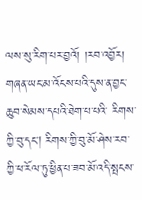ལས་སུ་རིག་པར་བྱའོ། །རབ་འབྱོར། གཞན་ཡང་མ་འོངས་པའི་དུས་ན་བྱང་ཆུབ་སེམས་དཔའི་ཐེག་པ་པའི་ རིགས་ཀྱི་བུ་དང། རིགས་ཀྱི་བུ་མོ་ཤེས་རབ་ཀྱི་ཕ་རོལ་ཏུ་ཕྱིན་པ་ཟབ་མོ་འདི་སྤངས་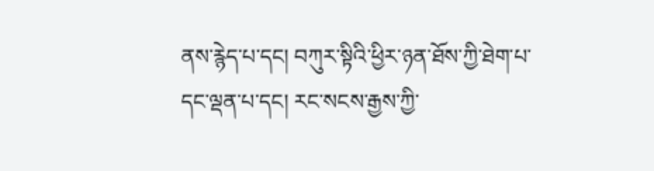ནས་རྙེད་པ་དང། བཀུར་སྟིའི་ཕྱིར་ཉན་ཐོས་ཀྱི་ཐེག་པ་དང་ལྡན་པ་དང། རང་སངས་རྒྱས་ཀྱི་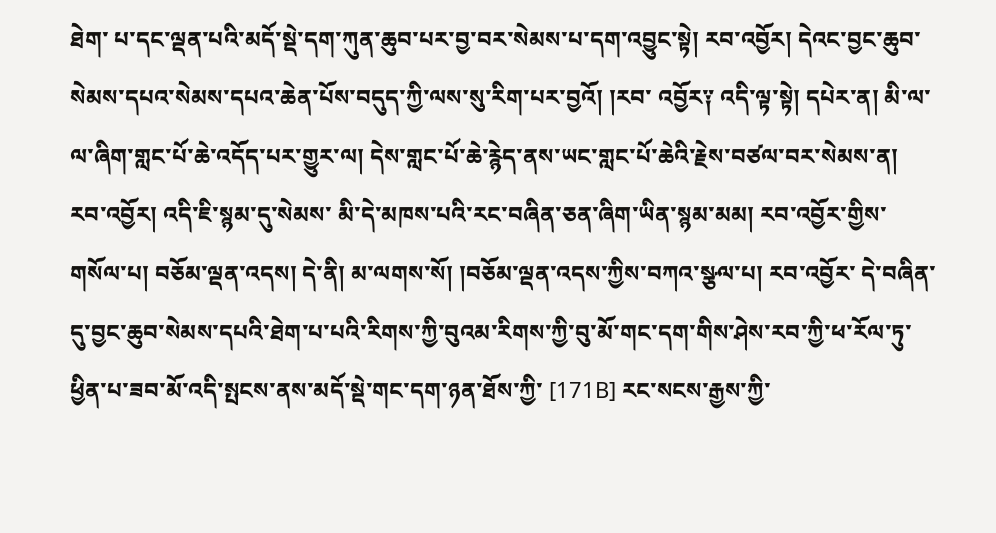ཐེག་ པ་དང་ལྡན་པའི་མདོ་སྡེ་དག་ཀུན་ཆུབ་པར་བྱ་བར་སེམས་པ་དག་འབྱུང་སྟེ། རབ་འབྱོར། དེའང་བྱང་ཆུབ་སེམས་དཔའ་སེམས་དཔའ་ཆེན་པོས་བདུད་ཀྱི་ལས་སུ་རིག་པར་བྱའོ། །རབ་ འབྱོར༑ འདི་ལྟ་སྟེ། དཔེར་ན། མི་ལ་ལ་ཞིག་གླང་པོ་ཆེ་འདོད་པར་གྱུར་ལ། དེས་གླང་པོ་ཆེ་རྙེད་ནས་ཡང་གླང་པོ་ཆེའི་རྗེས་བཙལ་བར་སེམས་ན། རབ་འབྱོར། འདི་ཇི་སྙམ་དུ་སེམས་ མི་དེ་མཁས་པའི་རང་བཞིན་ཅན་ཞིག་ཡིན་སྙམ་མམ། རབ་འབྱོར་གྱིས་གསོལ་པ། བཅོམ་ལྡན་འདས། དེ་ནི། མ་ལགས་སོ། །བཅོམ་ལྡན་འདས་ཀྱིས་བཀའ་སྩལ་པ། རབ་འབྱོར་ དེ་བཞིན་དུ་བྱང་ཆུབ་སེམས་དཔའི་ཐེག་པ་པའི་རིགས་ཀྱི་བུའམ་རིགས་ཀྱི་བུ་མོ་གང་དག་གིས་ཤེས་རབ་ཀྱི་ཕ་རོལ་ཏུ་ཕྱིན་པ་ཟབ་མོ་འདི་སྤངས་ནས་མདོ་སྡེ་གང་དག་ཉན་ཐོས་ཀྱི་ [171B] རང་སངས་རྒྱས་ཀྱི་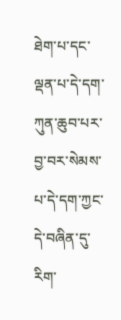ཐེག་པ་དང་ལྡན་པ་དེ་དག་ཀུན་ཆུབ་པར་བྱ་བར་སེམས་པ་དེ་དག་ཀྱང་དེ་བཞིན་དུ་རིག་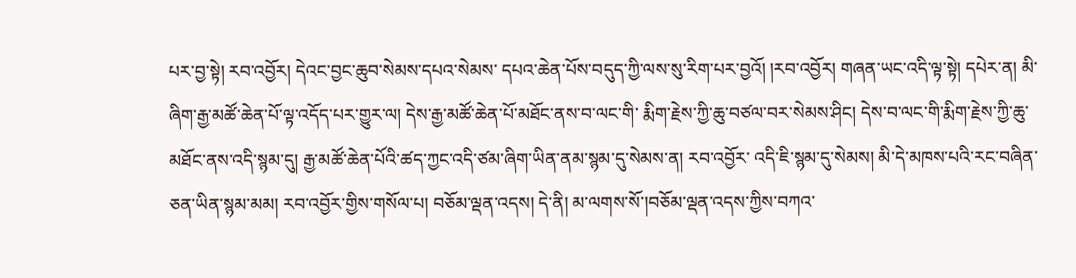པར་བྱ་སྟེ། རབ་འབྱོར། དེའང་བྱང་ཆུབ་སེམས་དཔའ་སེམས་ དཔའ་ཆེན་པོས་བདུད་ཀྱི་ལས་སུ་རིག་པར་བྱའོ། །རབ་འབྱོར། གཞན་ཡང་འདི་ལྟ་སྟེ། དཔེར་ན། མི་ཞིག་རྒྱ་མཚོ་ཆེན་པོ་ལྟ་འདོད་པར་གྱུར་ལ། དེས་རྒྱ་མཚོ་ཆེན་པོ་མཐོང་ནས་བ་ལང་གི་ རྨིག་རྗེས་ཀྱི་ཆུ་བཙལ་བར་སེམས་ཤིང། དེས་བ་ལང་གི་རྨིག་རྗེས་ཀྱི་ཆུ་མཐོང་ནས་འདི་སྙམ་དུ། རྒྱ་མཚོ་ཆེན་པོའི་ཚད་ཀྱང་འདི་ཙམ་ཞིག་ཡིན་ནམ་སྙམ་དུ་སེམས་ན། རབ་འབྱོར་ འདི་ཇི་སྙམ་དུ་སེམས། མི་དེ་མཁས་པའི་རང་བཞིན་ཅན་ཡིན་སྙམ་མམ། རབ་འབྱོར་གྱིས་གསོལ་པ། བཅོམ་ལྡན་འདས། དེ་ནི། མ་ལགས་སོ་།བཅོམ་ལྡན་འདས་ཀྱིས་བཀའ་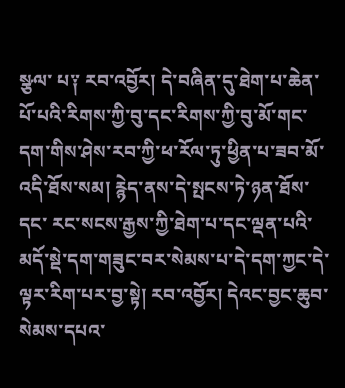སྩལ་ པ༑ རབ་འབྱོར། དེ་བཞིན་དུ་ཐེག་པ་ཆེན་པོ་པའི་རིགས་ཀྱི་བུ་དང་རིགས་ཀྱི་བུ་མོ་གང་དག་གིས་ཤེས་རབ་ཀྱི་ཕ་རོལ་ཏུ་ཕྱིན་པ་ཟབ་མོ་འདི་ཐོས་སམ། རྙེད་ནས་དེ་སྤངས་ཏེ་ཉན་ཐོས་དང་ རང་སངས་རྒྱས་ཀྱི་ཐེག་པ་དང་ལྡན་པའི་མདོ་སྡེ་དག་གཟུང་བར་སེམས་པ་དེ་དག་ཀྱང་དེ་ལྟར་རིག་པར་བྱ་སྟེ། རབ་འབྱོར། དེའང་བྱང་ཆུབ་སེམས་དཔའ་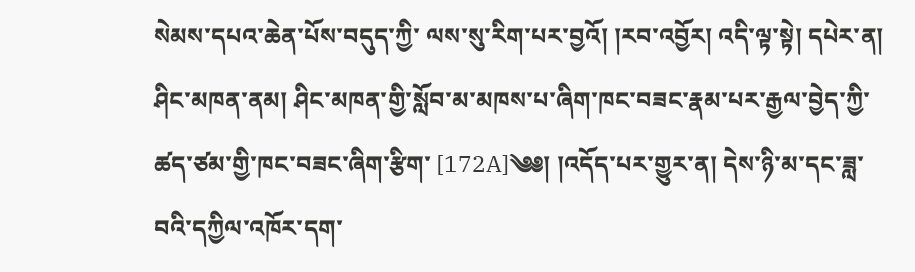སེམས་དཔའ་ཆེན་པོས་བདུད་ཀྱི་ ལས་སུ་རིག་པར་བྱའོ། །རབ་འབྱོར། འདི་ལྟ་སྟེ། དཔེར་ན། ཤིང་མཁན་ནམ། ཤིང་མཁན་གྱི་སློབ་མ་མཁས་པ་ཞིག་ཁང་བཟང་རྣམ་པར་རྒྱལ་བྱེད་ཀྱི་ཚད་ཙམ་གྱི་ཁང་བཟང་ཞིག་རྩིག་ [172A]༄༅། །འདོད་པར་གྱུར་ན། དེས་ཉི་མ་དང་ཟླ་བའི་དཀྱིལ་འཁོར་དག་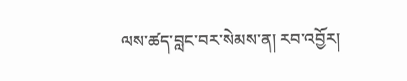ལས་ཚད་བླང་བར་སེམས་ན། རབ་འབྱོར།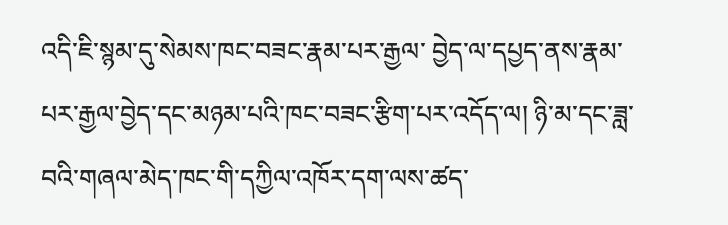འདི་ཇི་སྙམ་དུ་སེམས་ཁང་བཟང་རྣམ་པར་རྒྱལ་ བྱེད་ལ་དཔྱད་ནས་རྣམ་པར་རྒྱལ་བྱེད་དང་མཉམ་པའི་ཁང་བཟང་རྩིག་པར་འདོད་ལ། ཉི་མ་དང་ཟླ་བའི་གཞལ་མེད་ཁང་གི་དཀྱིལ་འཁོར་དག་ལས་ཚད་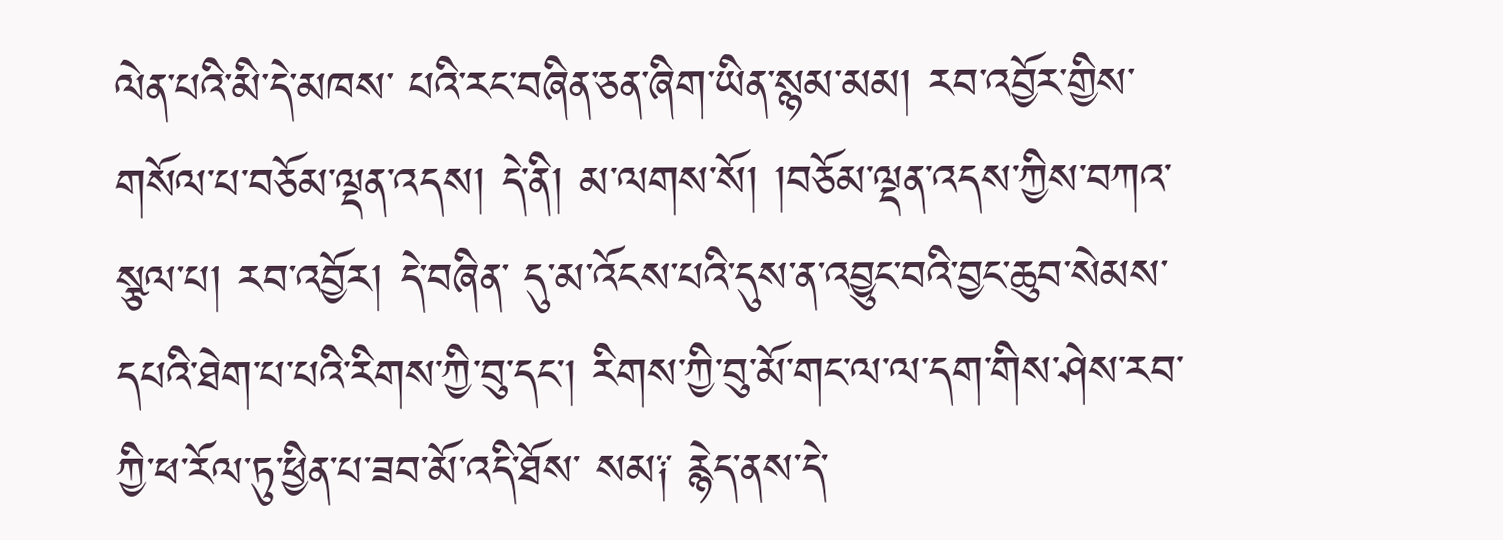ལེན་པའི་མི་དེ་མཁས་ པའི་རང་བཞིན་ཅན་ཞིག་ཡིན་སྙམ་མམ། རབ་འབྱོར་གྱིས་གསོལ་པ་བཅོམ་ལྡན་འདས། དེ་ནི། མ་ལགས་སོ། །བཅོམ་ལྡན་འདས་ཀྱིས་བཀའ་སྩལ་པ། རབ་འབྱོར། དེ་བཞིན་ དུ་མ་འོངས་པའི་དུས་ན་འབྱུང་བའི་བྱང་ཆུབ་སེམས་དཔའི་ཐེག་པ་པའི་རིགས་ཀྱི་བུ་དང། རིགས་ཀྱི་བུ་མོ་གང་ལ་ལ་དག་གིས་ཤེས་རབ་ཀྱི་ཕ་རོལ་ཏུ་ཕྱིན་པ་ཟབ་མོ་འདི་ཐོས་ སམ༑ རྙེད་ནས་དེ་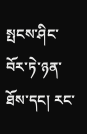སྤངས་ཤིང་བོར་ཏེ་ཉན་ཐོས་དང། རང་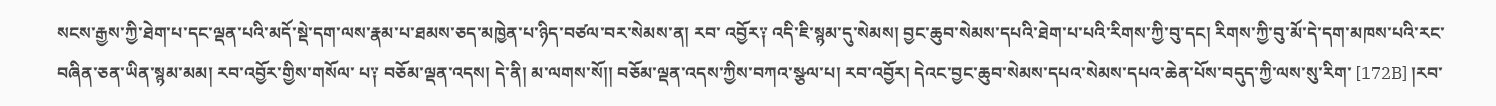སངས་རྒྱས་ཀྱི་ཐེག་པ་དང་ལྡན་པའི་མདོ་སྡེ་དག་ལས་རྣམ་པ་ཐམས་ཅད་མཁྱེན་པ་ཉིད་བཙལ་བར་སེམས་ན། རབ་ འབྱོར༑ འདི་ཇི་སྙམ་དུ་སེམས། བྱང་ཆུབ་སེམས་དཔའི་ཐེག་པ་པའི་རིགས་ཀྱི་བུ་དང། རིགས་ཀྱི་བུ་མོ་དེ་དག་མཁས་པའི་རང་བཞིན་ཅན་ཡིན་སྙམ་མམ། རབ་འབྱོར་གྱིས་གསོལ་ པ༑ བཅོམ་ལྡན་འདས། དེ་ནི། མ་ལགས་སོ།། བཅོམ་ལྡན་འདས་ཀྱིས་བཀའ་སྩལ་པ། རབ་འབྱོར། དེའང་བྱང་ཆུབ་སེམས་དཔའ་སེམས་དཔའ་ཆེན་པོས་བདུད་ཀྱི་ལས་སུ་རིག་ [172B] །རབ་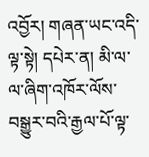འབྱོར། གཞན་ཡང་འདི་ལྟ་སྟེ། དཔེར་ན། མི་ལ་ལ་ཞིག་འཁོར་ལོས་བསྒྱུར་བའི་རྒྱལ་པོ་ལྟ་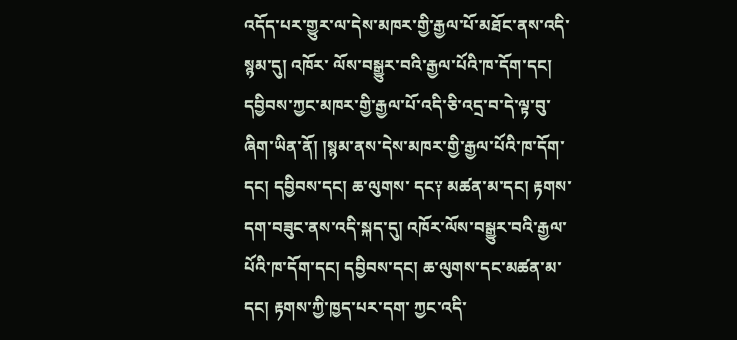འདོད་པར་གྱུར་ལ་དེས་མཁར་གྱི་རྒྱལ་པོ་མཐོང་ནས་འདི་སྙམ་དུ། འཁོར་ ལོས་བསྒྱུར་བའི་རྒྱལ་པོའི་ཁ་དོག་དང། དབྱིབས་ཀྱང་མཁར་གྱི་རྒྱལ་པོ་འདི་ཅི་འདྲ་བ་དེ་ལྟ་བུ་ཞིག་ཡིན་ནོ། །སྙམ་ནས་དེས་མཁར་གྱི་རྒྱལ་པོའི་ཁ་དོག་དང། དབྱིབས་དང། ཆ་ལུགས་ དང༑ མཚན་མ་དང། རྟགས་དག་བཟུང་ནས་འདི་སྐད་དུ། འཁོར་ལོས་བསྒྱུར་བའི་རྒྱལ་པོའི་ཁ་དོག་དང། དབྱིབས་དང། ཆ་ལུགས་དང་མཚན་མ་དང། རྟགས་ཀྱི་ཁྱད་པར་དག་ ཀྱང་འདི་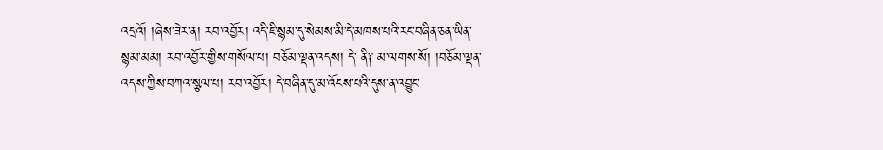འདྲའོ། །ཞེས་ཟེར་ན། རབ་འབྱོར། འདི་ཇི་སྙམ་དུ་སེམས་མི་དེ་མཁས་པའི་རང་བཞིན་ཅན་ཡིན་སྙམ་མམ། རབ་འབྱོར་གྱིས་གསོལ་པ། བཅོམ་ལྡན་འདས། དེ་ ནི༑ མ་ལགས་སོ། །བཅོམ་ལྡན་འདས་ཀྱིས་བཀའ་སྩལ་པ། རབ་འབྱོར། དེ་བཞིན་དུ་མ་འོངས་པའི་དུས་ན་འབྱུང་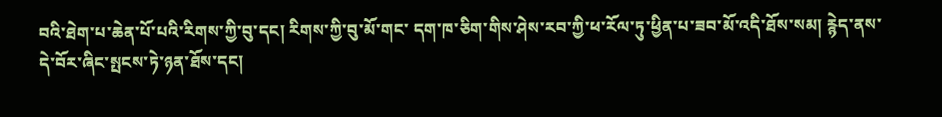བའི་ཐེག་པ་ཆེན་པོ་པའི་རིགས་ཀྱི་བུ་དང། རིགས་ཀྱི་བུ་མོ་གང་ དག་ཁ་ཅིག་གིས་ཤེས་རབ་ཀྱི་ཕ་རོལ་ཏུ་ཕྱིན་པ་ཟབ་མོ་འདི་ཐོས་སམ། རྙེད་ནས་དེ་བོར་ཞིང་སྤངས་ཏེ་ཉན་ཐོས་དང།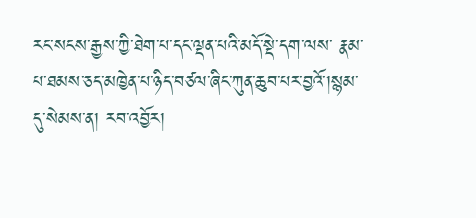རང་སངས་རྒྱས་ཀྱི་ཐེག་པ་དང་ལྡན་པའི་མདོ་སྡེ་དག་ལས་ རྣམ་པ་ཐམས་ཅད་མཁྱེན་པ་ཉིད་བཙལ་ཞིང་ཀུན་ཆུབ་པར་བྱའོ་།སྙམ་དུ་སེམས་ན། རབ་འབྱོར།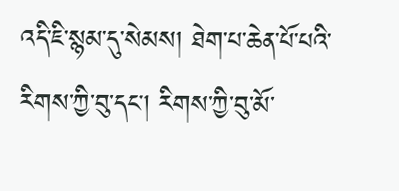འདི་ཇི་སྙམ་དུ་སེམས། ཐེག་པ་ཆེན་པོ་པའི་རིགས་ཀྱི་བུ་དང། རིགས་ཀྱི་བུ་མོ་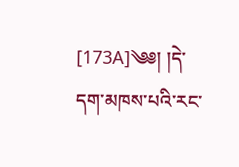[173A]༄༅། །དེ་དག་མཁས་པའི་རང་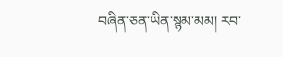བཞིན་ཅན་ཡིན་སྙམ་མམ། རབ་